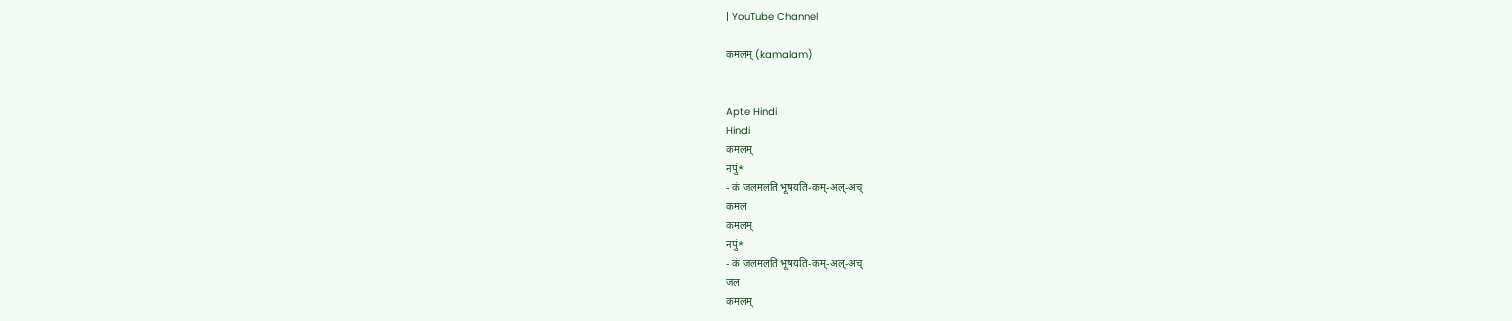| YouTube Channel

कमलम् (kamalam)


Apte Hindi
Hindi
कमलम्
नपुं*
- कं जलमलति भूषयति-कम्-अल्-अच्
कमल
कमलम्
नपुं*
- कं जलमलति भूषयति-कम्-अल्-अच्
जल
कमलम्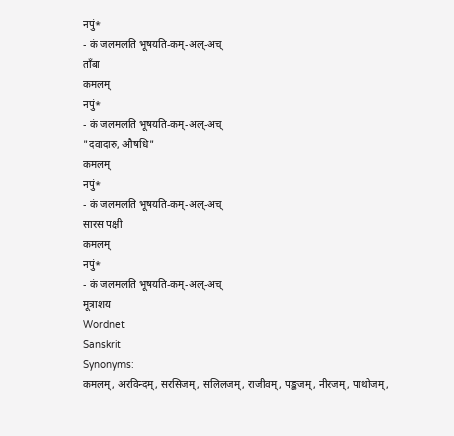नपुं*
- कं जलमलति भूषयति-कम्-अल्-अच्
ताँबा
कमलम्
नपुं*
- कं जलमलति भूषयति-कम्-अल्-अच्
"दवादारु, औषधि"
कमलम्
नपुं*
- कं जलमलति भूषयति-कम्-अल्-अच्
सारस पक्षी
कमलम्
नपुं*
- कं जलमलति भूषयति-कम्-अल्-अच्
मूत्राशय
Wordnet
Sanskrit
Synonyms:
कमलम्, अरविन्दम्, सरसिजम्, सलिलजम्, राजीवम्, पङ्कजम्, नीरजम्, पाथोजम्,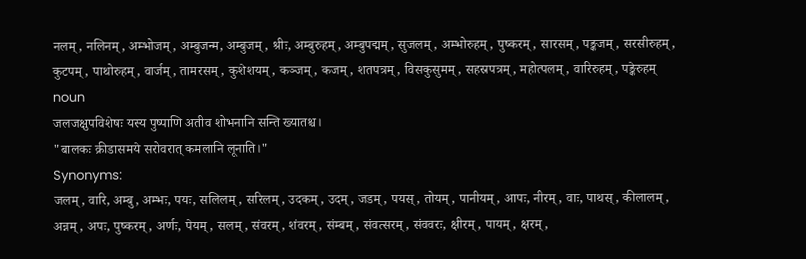नलम्, नलिनम्, अम्भोजम्, अम्बुजन्म, अम्बुजम्, श्रीः, अम्बुरुहम्, अम्बुपद्मम्, सुजलम्, अम्भोरुहम्, पुष्करम्, सारसम्, पङ्कजम्, सरसीरुहम्, कुटपम्, पाथोरुहम्, वार्जम्, तामरसम्, कुशेशयम्, कञ्जम्, कजम्, शतपत्रम्, विसकुसुमम्, सहस्रपत्रम्, महोत्पलम्, वारिरुहम्, पङ्केरुहम्
noun
जलजक्षुपविशेषः यस्य पुष्पाणि अतीव शोभनानि सन्ति ख्यातश्च।
"बालकः क्रीडासमये सरोवरात् कमलानि लूनाति।"
Synonyms:
जलम्, वारि, अम्बु, अम्भः, पयः, सलिलम्, सरिलम्, उदकम्, उदम्, जडम्, पयस्, तोयम्, पानीयम्, आपः, नीरम्, वाः, पाथस्, कीलालम्, अन्नम्, अपः, पुष्करम्, अर्णः, पेयम्, सलम्, संवरम्, शंवरम्, संम्बम्, संवत्सरम्, संववरः, क्षीरम्, पायम्, क्षरम्,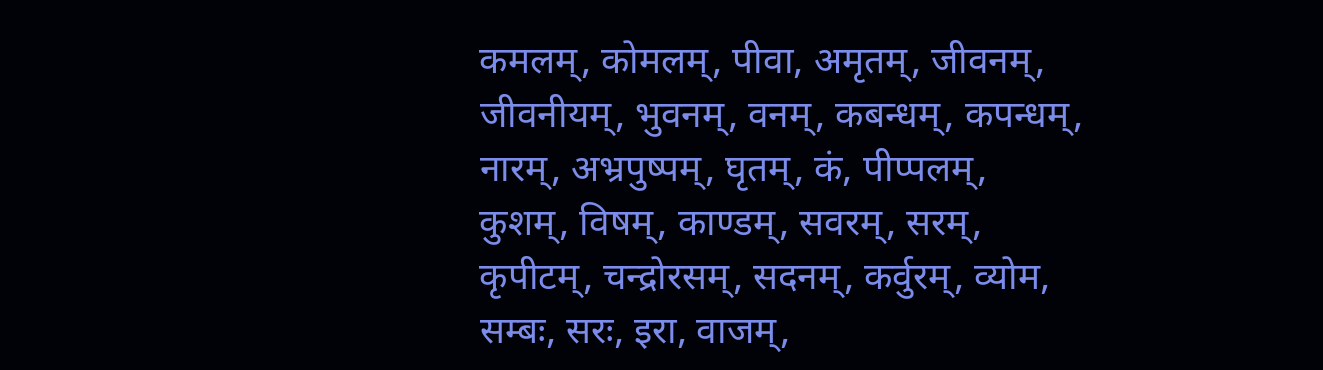कमलम्, कोमलम्, पीवा, अमृतम्, जीवनम्, जीवनीयम्, भुवनम्, वनम्, कबन्धम्, कपन्धम्, नारम्, अभ्रपुष्पम्, घृतम्, कं, पीप्पलम्, कुशम्, विषम्, काण्डम्, सवरम्, सरम्, कृपीटम्, चन्द्रोरसम्, सदनम्, कर्वुरम्, व्योम, सम्बः, सरः, इरा, वाजम्,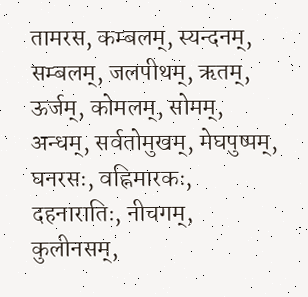तामरस, कम्बलम्, स्यन्दनम्, सम्बलम्, जलपीथम्, ऋतम्, ऊर्जम्, कोमलम्, सोमम्, अन्धम्, सर्वतोमुखम्, मेघपुष्पम्, घनरसः, वह्निमारकः, दहनारातिः, नीचगम्, कुलीनसम्,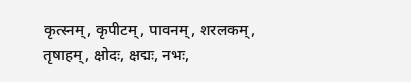कृत्स्नम्, कृपीटम्, पावनम्, शरलकम्, तृषाहम्, क्षोदः, क्षद्मः, नभः,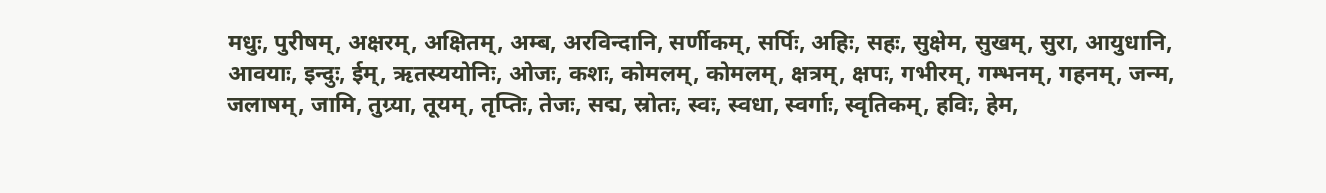मधुः, पुरीषम्, अक्षरम्, अक्षितम्, अम्ब, अरविन्दानि, सर्णीकम्, सर्पिः, अहिः, सहः, सुक्षेम, सुखम्, सुरा, आयुधानि, आवयाः, इन्दुः, ईम्, ऋतस्ययोनिः, ओजः, कशः, कोमलम्, कोमलम्, क्षत्रम्, क्षपः, गभीरम्, गम्भनम्, गहनम्, जन्म, जलाषम्, जामि, तुग्र्या, तूयम्, तृप्तिः, तेजः, सद्म, स्रोतः, स्वः, स्वधा, स्वर्गाः, स्वृतिकम्, हविः, हेम,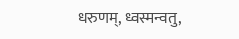धरुणम्, ध्वस्मन्वतु,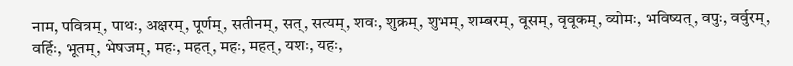नाम, पवित्रम्, पाथः, अक्षरम्, पूर्णम्, सतीनम्, सत्, सत्यम्, शवः, शुक्रम्, शुभम्, शम्बरम्, वूसम्, वृवूकम्, व्योमः, भविष्यत्, वपुः, वर्वुरम्, वर्हिः, भूतम्, भेषजम्, महः, महत्, महः, महत्, यशः, यहः,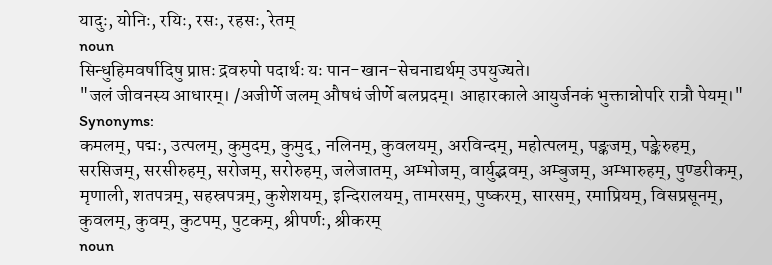यादुः, योनिः, रयिः, रसः, रहसः, रेतम्
noun
सिन्धुहिमवर्षादिषु प्राप्तः द्रवरुपो पदार्थः यः पान-खान-सेचनाद्यर्थम् उपयुज्यते।
"जलं जीवनस्य आधारम्। /अजीर्णे जलम् औषधं जीर्णे बलप्रदम्। आहारकाले आयुर्जनकं भुक्तान्नोपरि रात्रौ पेयम्।"
Synonyms:
कमलम्, पद्मः, उत्पलम्, कुमुदम्, कुमुद्, नलिनम्, कुवलयम्, अरविन्दम्, महोत्पलम्, पङ्कजम्, पङ्केरुहम्, सरसिजम्, सरसीरुहम्, सरोजम्, सरोरुहम्, जलेजातम्, अम्भोजम्, वार्युद्भवम्, अम्बुजम्, अम्भारुहम्, पुण्डरीकम्, मृणाली, शतपत्रम्, सहस्रपत्रम्, कुशेशयम्, इन्दिरालयम्, तामरसम्, पुष्करम्, सारसम्, रमाप्रियम्, विसप्रसूनम्, कुवलम्, कुवम्, कुटपम्, पुटकम्, श्रीपर्णः, श्रीकरम्
noun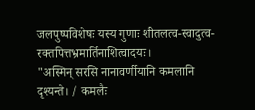जलपुष्पविशेषः यस्य गुणाः शीतलत्व-स्वादुत्व-रक्तपित्तभ्रमार्तिनाशित्वादयः।
"अस्मिन् सरसि नानावर्णीयानि कमलानि दृश्यन्ते। / कमलैः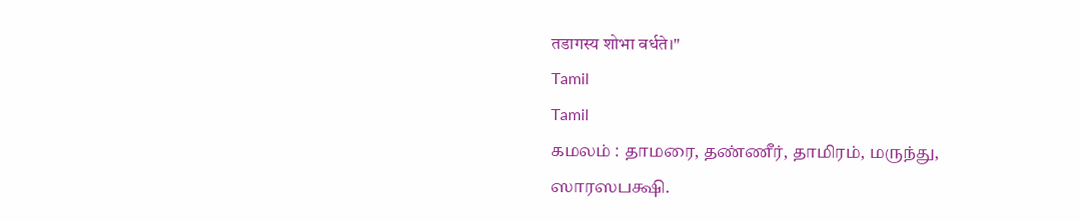तडागस्य शोभा वर्धते।"
Tamil
Tamil
கமலம் : தாமரை, தண்ணீர், தாமிரம், மருந்து, ஸாரஸபக்ஷி.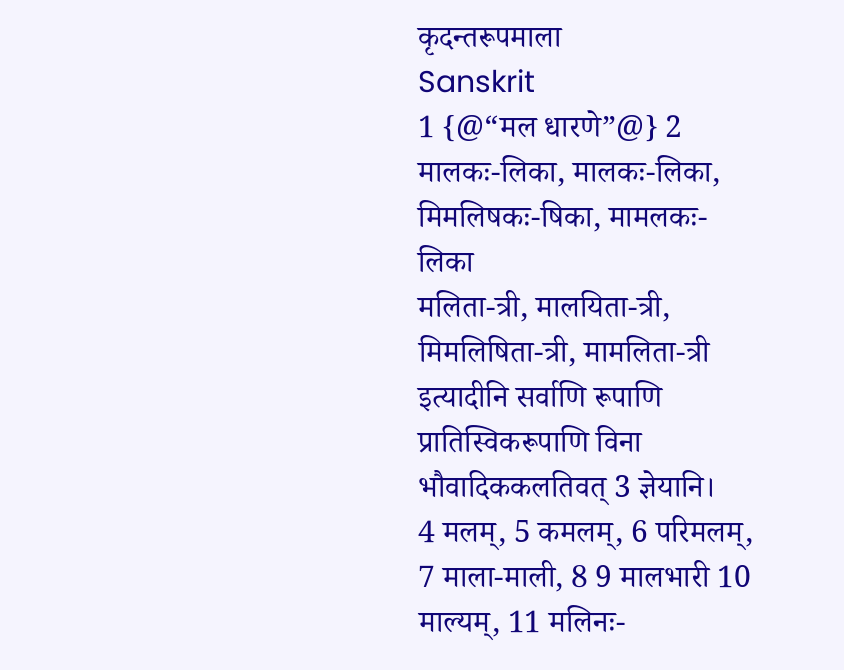कृदन्तरूपमाला
Sanskrit
1 {@“मल धारणे”@} 2 मालकः-लिका, मालकः-लिका, मिमलिषकः-षिका, मामलकः-लिका
मलिता-त्री, मालयिता-त्री, मिमलिषिता-त्री, मामलिता-त्री
इत्यादीनि सर्वाणि रूपाणि प्रातिस्विकरूपाणि विना भौवादिककलतिवत् 3 ज्ञेयानि।
4 मलम्, 5 कमलम्, 6 परिमलम्, 7 माला-माली, 8 9 मालभारी 10 माल्यम्, 11 मलिनः-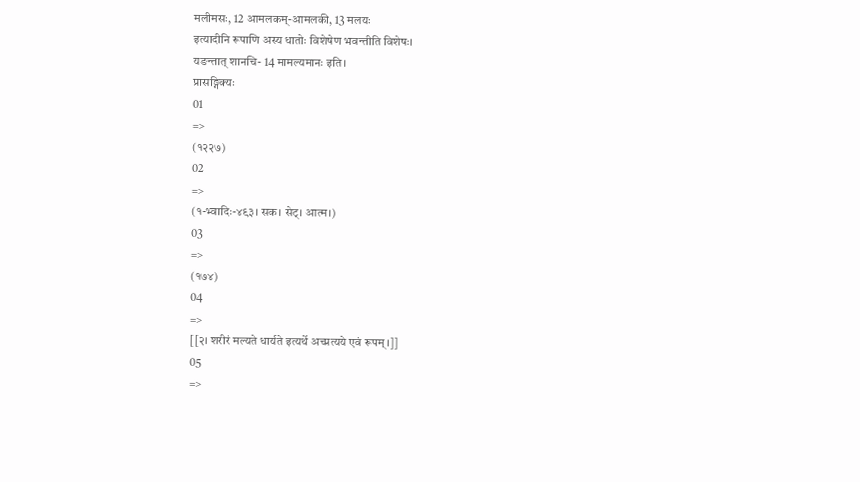मलीमसः, 12 आमलकम्-आमलकी, 13 मलयः
इत्यादीनि रूपाणि अस्य धातोः विशेषेण भवन्तीति विशेषः।
यङन्तात् शानचि- 14 मामल्यमानः इति।
प्रासङ्गिक्यः
01
=>
(१२२७)
02
=>
(१-भ्वादिः-४९३। सक। सेट्। आत्म।)
03
=>
(१७४)
04
=>
[[२। शरीरं मल्यते धार्यते इत्यर्थे अच्प्रत्यये एवं रूपम्।]]
05
=>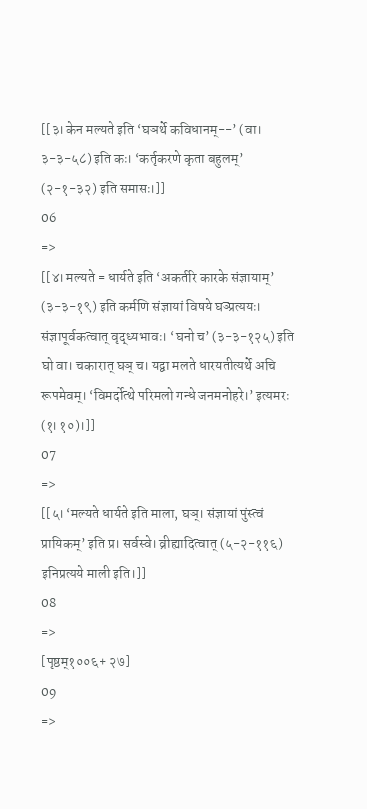[[३। केन मल्यते इति ‘घञर्थे कविधानम्--’ (वा। ३-३-५८) इति कः। ‘कर्तृकरणे कृता बहुलम्’ (२-१-३२) इति समासः।]]
06
=>
[[४। मल्यते = धार्यते इति ‘अकर्तरि कारके संज्ञायाम्’ (३-३-१९) इति कर्मणि संज्ञायां विषये घञ्प्रत्ययः। संज्ञापूर्वकत्वात् वृद्ध्यभावः। ‘घनो च’ (३-३-१२५) इति घो वा। चकारात् घञ् च। यद्वा मलते धारयतीत्यर्थे अचि रूपमेवम्। ‘विमर्दोत्थे परिमलो गन्धे जनमनोहरे।’ इत्यमरः (१। १०)।]]
07
=>
[[५। ‘मल्यते धार्यते इति माला, घञ्। संज्ञायां पुंस्त्वं प्रायिकम्’ इति प्र। सर्वस्वे। व्रीह्यादित्वात् (५-२-११६) इनिप्रत्यये माली इति।]]
08
=>
[पृष्ठम्१००६+ २७]
09
=>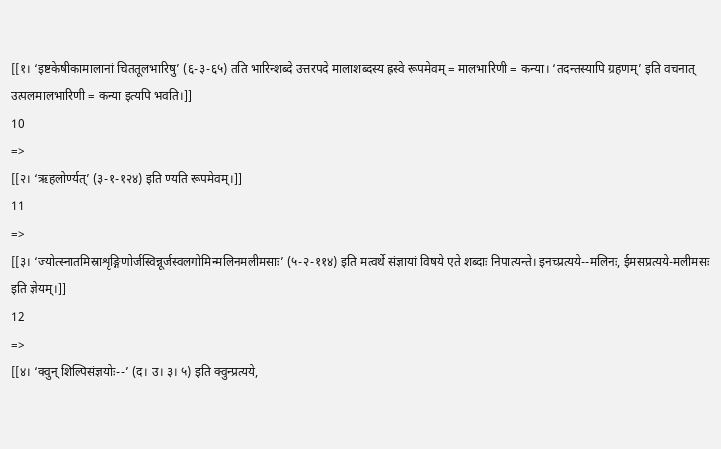[[१। ‘इष्टकेषीकामालानां चिततूलभारिषु’ (६-३-६५) तति भारिन्शब्दे उत्तरपदे मालाशब्दस्य ह्रस्वे रूपमेवम् = मालभारिणी = कन्या। ‘तदन्तस्यापि ग्रहणम्’ इति वचनात् उत्पलमालभारिणी = कन्या इत्यपि भवति।]]
10
=>
[[२। ‘ऋहलोर्ण्यत्’ (३-१-१२४) इति ण्यति रूपमेवम्।]]
11
=>
[[३। ‘ज्योत्स्नातमिस्राशृङ्गिणोर्जस्विन्नूर्जस्वलगोमिन्मलिनमलीमसाः’ (५-२-११४) इति मत्वर्थे संज्ञायां विषये एते शब्दाः निपात्यन्ते। इनच्प्रत्यये--मलिनः, ईमसप्रत्यये-मलीमसः इति ज्ञेयम्।]]
12
=>
[[४। ‘क्वुन् शिल्पिसंज्ञयोः--’ (द। उ। ३। ५) इति क्वुन्प्रत्यये,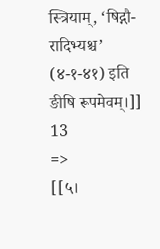स्त्रियाम्, ‘षिद्गौ- रादिभ्यश्च’ (४-१-४१) इति ङीषि रूपमेवम्।]]
13
=>
[[५।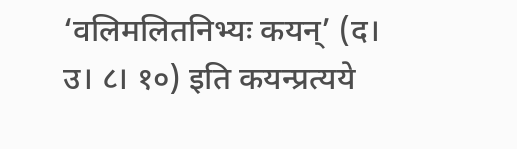‘वलिमलितनिभ्यः कयन्’ (द। उ। ८। १०) इति कयन्प्रत्यये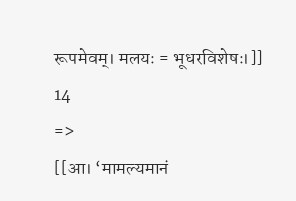रूपमेवम्। मलयः = भूधरविशेषः।]]
14
=>
[[आ। ‘मामल्यमानं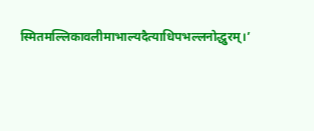स्मितमल्लिकावलीमाभाल्यदैत्याधिपभल्लनोद्धुरम्।’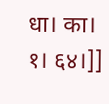धा। का। १। ६४।]]